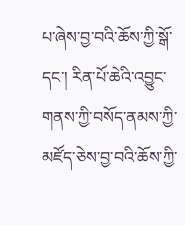པ་ཞེས་བྱ་བའི་ཆོས་ཀྱི་སྒོ་དང་། རིན་པོ་ཆེའི་འབྱུང་གནས་ཀྱི་བསོད་ནམས་ཀྱི་མཛོད་ཅེས་བྱ་བའི་ཆོས་ཀྱི་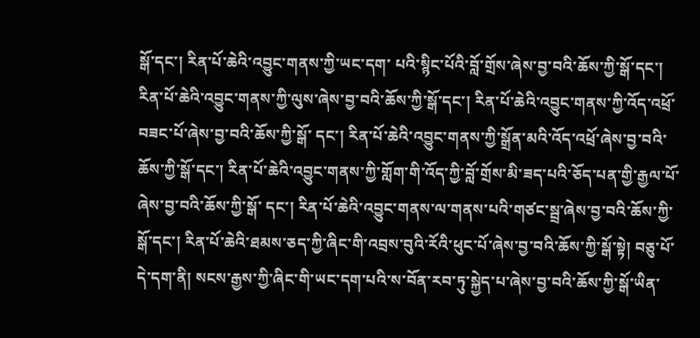སྒོ་དང་། རིན་པོ་ཆེའི་འབྱུང་གནས་ཀྱི་ཡང་དག་ པའི་སྙིང་པོའི་བློ་གྲོས་ཞེས་བྱ་བའི་ཆོས་ཀྱི་སྒོ་དང་། རིན་པོ་ཆེའི་འབྱུང་གནས་ཀྱི་ལུས་ཞེས་བྱ་བའི་ཆོས་ཀྱི་སྒོ་དང་། རིན་པོ་ཆེའི་འབྱུང་གནས་ཀྱི་འོད་འཕྲོ་བཟང་པོ་ཞེས་བྱ་བའི་ཆོས་ཀྱི་སྒོ་ དང་། རིན་པོ་ཆེའི་འབྱུང་གནས་ཀྱི་སྒྲོན་མའི་འོད་འཕྲོ་ཞེས་བྱ་བའི་ཆོས་ཀྱི་སྒོ་དང་། རིན་པོ་ཆེའི་འབྱུང་གནས་ཀྱི་གློག་གི་འོད་ཀྱི་བློ་གྲོས་མི་ཟད་པའི་ཅོད་པན་གྱི་རྒྱལ་པོ་ཞེས་བྱ་བའི་ཆོས་ཀྱི་སྒོ་ དང་། རིན་པོ་ཆེའི་འབྱུང་གནས་ལ་གནས་པའི་གཙང་སྦྲ་ཞེས་བྱ་བའི་ཆོས་ཀྱི་སྒོ་དང་། རིན་པོ་ཆེའི་ཐམས་ཅད་ཀྱི་ཞིང་གི་འབྲས་བུའི་རོའི་ཕུང་པོ་ཞེས་བྱ་བའི་ཆོས་ཀྱི་སྒོ་སྟེ། བཅུ་པོ་དེ་དག་ནི། སངས་རྒྱས་ཀྱི་ཞིང་གི་ཡང་དག་པའི་ས་བོན་རབ་ཏུ་སྐྱེད་པ་ཞེས་བྱ་བའི་ཆོས་ཀྱི་སྒོ་ཡིན་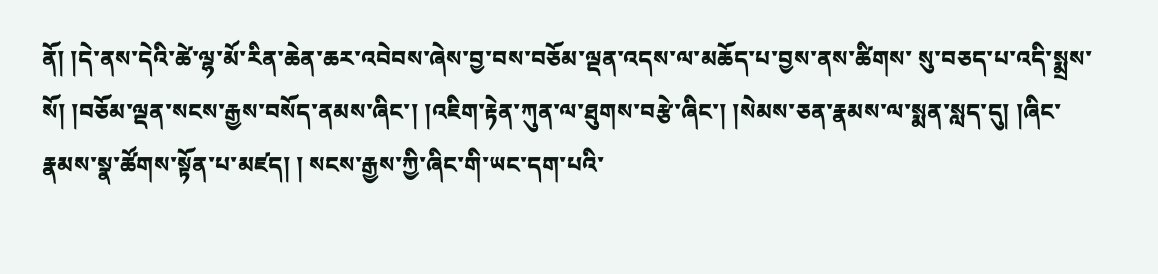ནོ། །དེ་ནས་དེའི་ཚེ་ལྷ་མོ་རིན་ཆེན་ཆར་འབེབས་ཞེས་བྱ་བས་བཅོམ་ལྡན་འདས་ལ་མཆོད་པ་བྱས་ནས་ཚིགས་ སུ་བཅད་པ་འདི་སྨྲས་སོ། །བཅོམ་ལྡན་སངས་རྒྱས་བསོད་ནམས་ཞིང་། །འཇིག་རྟེན་ཀུན་ལ་ཐུགས་བརྩེ་ཞིང་། །སེམས་ཅན་རྣམས་ལ་སྨན་སླད་དུ། །ཞིང་རྣམས་སྣ་ཚོགས་སྟོན་པ་མཛད། ། སངས་རྒྱས་ཀྱི་ཞིང་གི་ཡང་དག་པའི་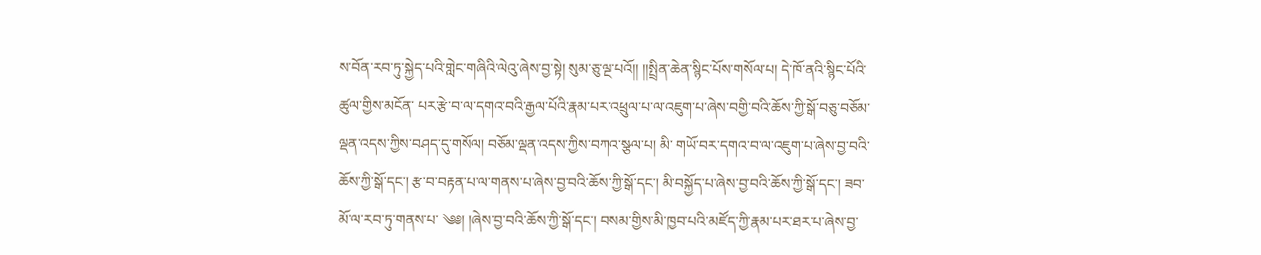ས་བོན་རབ་ཏུ་སྐྱེད་པའི་གླེང་གཞིའི་ལེའུ་ཞེས་བྱ་སྟེ། སུམ་ཅུ་ལྔ་པའོ།། །།སྤྲིན་ཆེན་སྙིང་པོས་གསོལ་པ། དེ་ཁོ་ནའི་སྙིང་པོའི་ཚུལ་གྱིས་མངོན་ པར་རྩེ་བ་ལ་དགའ་བའི་རྒྱལ་པོའི་རྣམ་པར་འཕྲུལ་པ་ལ་འཇུག་པ་ཞེས་བགྱི་བའི་ཆོས་ཀྱི་སྒོ་བཅུ་བཅོམ་ལྡན་འདས་ཀྱིས་བཤད་དུ་གསོལ། བཅོམ་ལྡན་འདས་ཀྱིས་བཀའ་སྩལ་པ། མི་ གཡོ་བར་དགའ་བ་ལ་འཇུག་པ་ཞེས་བྱ་བའི་ཆོས་ཀྱི་སྒོ་དང་། རྩ་བ་བརྟན་པ་ལ་གནས་པ་ཞེས་བྱ་བའི་ཆོས་ཀྱི་སྒོ་དང་། མི་བསྐྱོད་པ་ཞེས་བྱ་བའི་ཆོས་ཀྱི་སྒོ་དང་། ཟབ་མོ་ལ་རབ་ཏུ་གནས་པ་ ༄༅། །ཞེས་བྱ་བའི་ཆོས་ཀྱི་སྒོ་དང་། བསམ་གྱིས་མི་ཁྱབ་པའི་མཛོད་ཀྱི་རྣམ་པར་ཐར་པ་ཞེས་བྱ་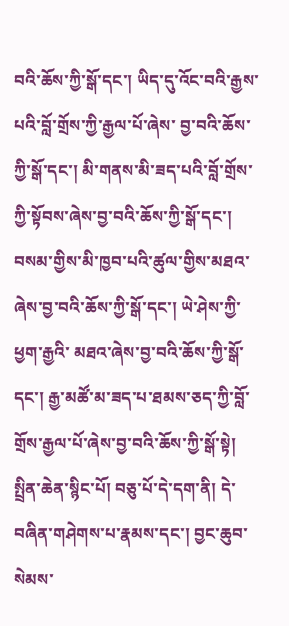བའི་ཆོས་ཀྱི་སྒོ་དང་། ཡིད་དུ་འོང་བའི་རྒྱས་པའི་བློ་གྲོས་ཀྱི་རྒྱལ་པོ་ཞེས་ བྱ་བའི་ཆོས་ཀྱི་སྒོ་དང་། མི་གནས་མི་ཟད་པའི་བློ་གྲོས་ཀྱི་སྟོབས་ཞེས་བྱ་བའི་ཆོས་ཀྱི་སྒོ་དང་། བསམ་གྱིས་མི་ཁྱབ་པའི་ཚུལ་གྱིས་མཐའ་ཞེས་བྱ་བའི་ཆོས་ཀྱི་སྒོ་དང་། ཡེ་ཤེས་ཀྱི་ཕྱག་རྒྱའི་ མཐའ་ཞེས་བྱ་བའི་ཆོས་ཀྱི་སྒོ་དང་། རྒྱ་མཚོ་མ་ཟད་པ་ཐམས་ཅད་ཀྱི་བློ་གྲོས་རྒྱལ་པོ་ཞེས་བྱ་བའི་ཆོས་ཀྱི་སྒོ་སྟེ། སྤྲིན་ཆེན་སྙིང་པོ། བཅུ་པོ་དེ་དག་ནི། དེ་བཞིན་གཤེགས་པ་རྣམས་དང་། བྱང་ཆུབ་སེམས་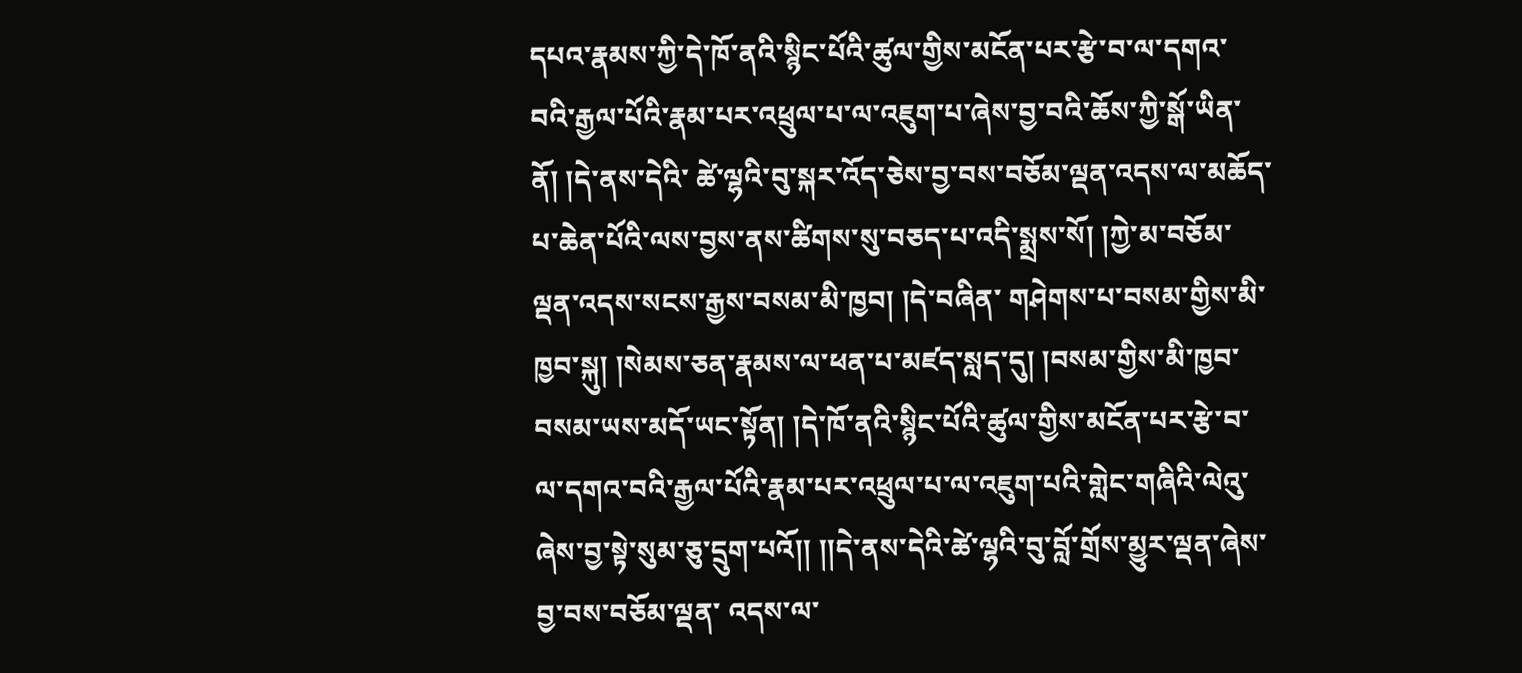དཔའ་རྣམས་ཀྱི་དེ་ཁོ་ནའི་སྙིང་པོའི་ཚུལ་གྱིས་མངོན་པར་རྩེ་བ་ལ་དགའ་བའི་རྒྱལ་པོའི་རྣམ་པར་འཕྲུལ་པ་ལ་འཇུག་པ་ཞེས་བྱ་བའི་ཆོས་ཀྱི་སྒོ་ཡིན་ནོ། །དེ་ནས་དེའི་ ཚེ་ལྷའི་བུ་སྐར་འོད་ཅེས་བྱ་བས་བཅོམ་ལྡན་འདས་ལ་མཆོད་པ་ཆེན་པོའི་ལས་བྱས་ནས་ཚིགས་སུ་བཅད་པ་འདི་སྨྲས་སོ། །ཀྱེ་མ་བཅོམ་ལྡན་འདས་སངས་རྒྱས་བསམ་མི་ཁྱབ། །དེ་བཞིན་ གཤེགས་པ་བསམ་གྱིས་མི་ཁྱབ་སྐུ། །སེམས་ཅན་རྣམས་ལ་ཕན་པ་མཛད་སླད་དུ། །བསམ་གྱིས་མི་ཁྱབ་བསམ་ཡས་མདོ་ཡང་སྟོན། །དེ་ཁོ་ནའི་སྙིང་པོའི་ཚུལ་གྱིས་མངོན་པར་རྩེ་བ་ ལ་དགའ་བའི་རྒྱལ་པོའི་རྣམ་པར་འཕྲུལ་པ་ལ་འཇུག་པའི་གླེང་གཞིའི་ལེའུ་ཞེས་བྱ་སྟེ་སུམ་ཅུ་དྲུག་པའོ།། །།དེ་ནས་དེའི་ཚེ་ལྷའི་བུ་བློ་གྲོས་མྱུར་ལྡན་ཞེས་བྱ་བས་བཅོམ་ལྡན་ འདས་ལ་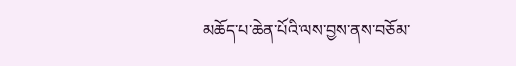མཆོད་པ་ཆེན་པོའི་ལས་བྱས་ནས་བཅོམ་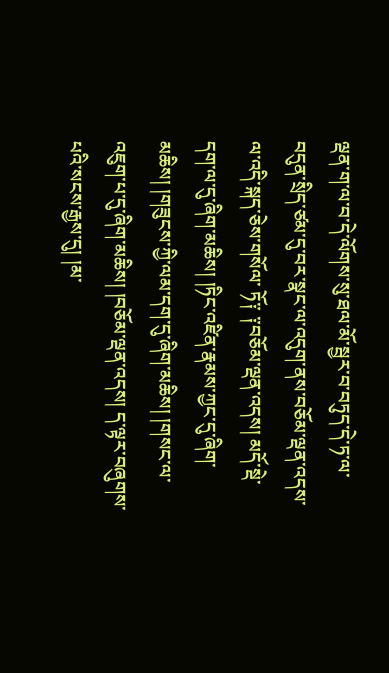ལྡན་ག་ལ་བ་དེ་ལོགས་སུ་ཐལ་མོ་སྦྱར་བ་བཏུད་དེ་ཏ་ལ་བདུན་སྲིད་ཙམ་དུ་བར་སྣང་ལ་འདུག་ནས་བཅོམ་ལྡན་འདས་ལ་འདི་སྐད་ཅེས་གསོལ་ ཏོ༑ ༑བཅོམ་ལྡན་འདས། མདོ་སྡེ་དག་ལ་དུ་ཞིག་མཆིས། །ཏིང་འཛིན་རྣམས་ཀྱང་དུ་ཞིག་མཆིས། །གཟུངས་ཀྱི་ལམ་དག་དུ་ཞིག་མཆིས། །གསང་ལ་འཇུག་པ་དུ་ཞིག་མཆིས། །བཅོམ་ལྡན་འདས། ད་ལྟར་བཞུགས་པའི་སངས་རྒྱས་དུ། །མ་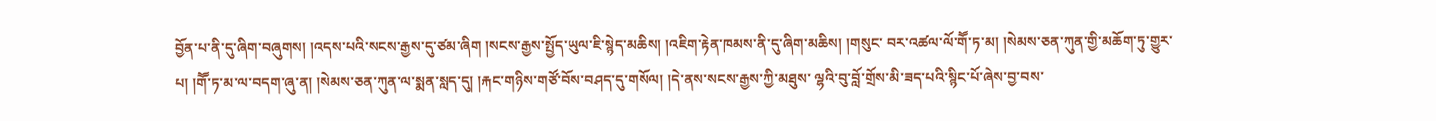བྱོན་པ་ནི་དུ་ཞིག་བཞུགས། །འདས་པའི་སངས་རྒྱས་དུ་ཙམ་ཞིག །སངས་རྒྱས་སྤྱོད་ཡུལ་ཇི་སྙེད་མཆིས། །འཇིག་རྟེན་ཁམས་ནི་དུ་ཞིག་མཆིས། །གསུང་ བར་འཚལ་ལོ་གཽ་ཏ་མ། །སེམས་ཅན་ཀུན་གྱི་མཆོག་ཏུ་གྱུར་པ། །གཽ་ཏ་མ་ལ་བདག་ཞུ་ན། །སེམས་ཅན་ཀུན་ལ་སྨན་སླད་དུ། །རྐང་གཉིས་གཙོ་བོས་བཤད་དུ་གསོལ། །དེ་ནས་སངས་རྒྱས་ཀྱི་མཐུས་ ལྷའི་བུ་བློ་གྲོས་མི་ཟད་པའི་སྙིང་པོ་ཞེས་བྱ་བས་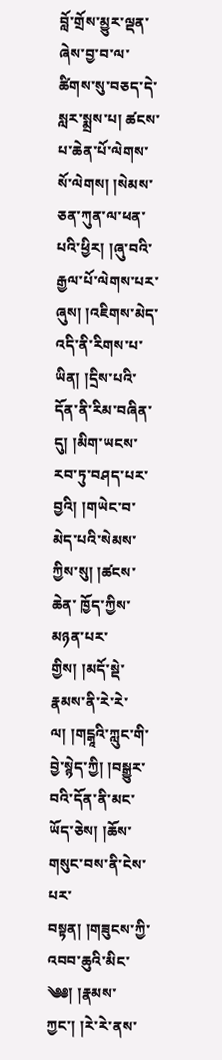བློ་གྲོས་མྱུར་ལྡན་ཞེས་བྱ་བ་ལ་ཚིགས་སུ་བཅད་དེ་སླར་སྨྲས་པ། ཚངས་པ་ཆེན་པོ་ལེགས་སོ་ལེགས། །སེམས་ཅན་ཀུན་ལ་ཕན་པའི་ཕྱིར། །ཞུ་བའི་ རྒྱལ་པོ་ལེགས་པར་ཞུས། །འཇིགས་མེད་འདི་ནི་རིགས་པ་ཡིན། །དྲིས་པའི་དོན་ནི་རིམ་བཞིན་དུ། །མིག་ཡངས་རབ་ཏུ་བཤད་པར་བྱའི། །གཡེང་བ་མེད་པའི་སེམས་ཀྱིས་སུ། །ཚངས་ཆེན་ ཁྱོད་ཀྱིས་མཉན་པར་གྱིས། །མདོ་སྡེ་རྣམས་ནི་རེ་རེ་ལ། །གངྒཱའི་ཀླུང་གི་བྱེ་སྙེད་ཀྱི། །བསྒྱུར་བའི་དོན་ནི་མང་ཡོད་ཅེས། །ཆོས་གསུང་བས་ནི་ངེས་པར་བསྟན། །གཟུངས་ཀྱི་འབབ་ཆུའི་མིང་ ༄༅། །རྣམས་ཀྱང་། །རེ་རེ་ནས་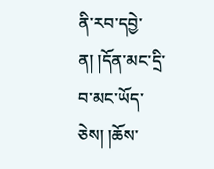ནི་རབ་དབྱེ་ན། །དོན་མང་དྲི་བ་མང་ཡོད་ཅེས། །ཆོས་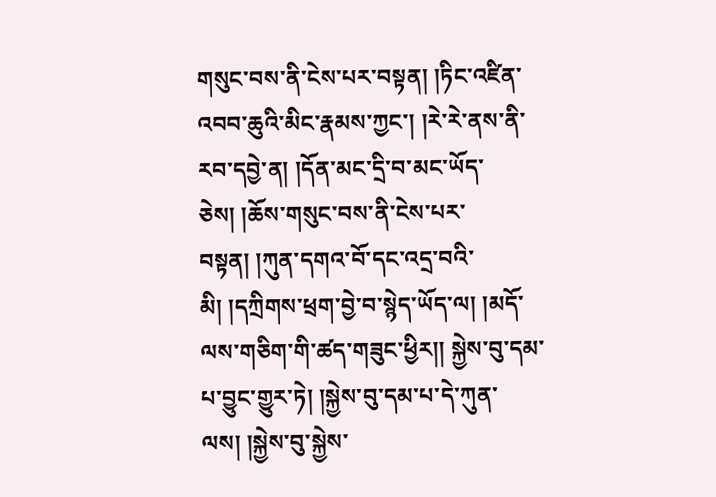གསུང་བས་ནི་ངེས་པར་བསྟན། །ཏིང་འཛིན་འབབ་ཆུའི་མིང་རྣམས་ཀྱང་། །རེ་རེ་ནས་ནི་ རབ་དབྱེ་ན། །དོན་མང་དྲི་བ་མང་ཡོད་ཅེས། །ཆོས་གསུང་བས་ནི་ངེས་པར་བསྟན། །ཀུན་དགའ་བོ་དང་འདྲ་བའི་མི། །དཀྲིགས་ཕྲག་བྱེ་བ་སྙེད་ཡོད་ལ། །མདོ་ལས་གཅིག་གི་ཚད་གཟུང་ཕྱིར།། སྐྱེས་བུ་དམ་པ་བྱུང་གྱུར་ཏེ། །སྐྱེས་བུ་དམ་པ་དེ་ཀུན་ལས། །སྐྱེས་བུ་སྐྱེས་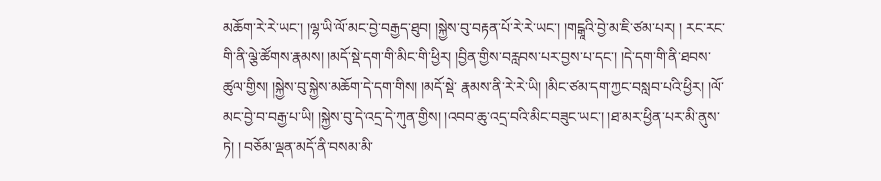མཆོག་རེ་རེ་ཡང་། །ལྷ་ཡི་ལོ་མང་བྱེ་བརྒྱད་ཐུབ། །སྐྱེས་བུ་བརྟན་པོ་རེ་རེ་ཡང་། །གངྒཱའི་བྱེ་མ་ཇི་ཙམ་པར། ། རང་རང་གི་ནི་ལྕེ་ཚོགས་རྣམས། །མདོ་སྡེ་དག་གི་མིང་གི་ཕྱིར། །བྱིན་གྱིས་བརླབས་པར་བྱས་པ་དང་། །དེ་དག་གི་ནི་ཐབས་ཚུལ་གྱིས། །སྐྱེས་བུ་སྐྱེས་མཆོག་དེ་དག་གིས། །མདོ་སྡེ་ རྣམས་ནི་རེ་རེ་ཡི། །མིང་ཙམ་དག་ཀྱང་བསླབ་པའི་ཕྱིར། །ལོ་མང་བྱེ་བ་བརྒྱ་པ་ཡི། །སྐྱེས་བུ་དེ་འདྲ་དེ་ཀུན་གྱིས། །འབབ་ཆུ་འདྲ་བའི་མིང་བཟུང་ཡང་། །ཐ་མར་ཕྱིན་པར་མི་ནུས་ཏེ། ། བཅོམ་ལྡན་མདོ་ནི་བསམ་མི་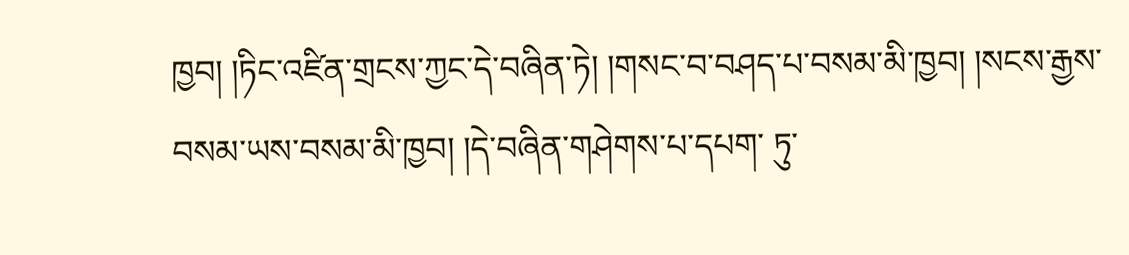ཁྱབ། །ཏིང་འཛིན་གྲངས་ཀྱང་དེ་བཞིན་ཏེ། །གསང་བ་བཤད་པ་བསམ་མི་ཁྱབ། །སངས་རྒྱས་བསམ་ཡས་བསམ་མི་ཁྱབ། །དེ་བཞིན་གཤེགས་པ་དཔག་ ཏུ་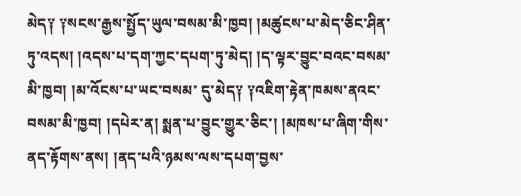མེད༑ ༑སངས་རྒྱས་སྤྱོད་ཡུལ་བསམ་མི་ཁྱབ། །མཚུངས་པ་མེད་ཅིང་ཤིན་ཏུ་འདས། །འདས་པ་དག་ཀྱང་དཔག་ཏུ་མེད། །ད་ལྟར་བྱུང་བའང་བསམ་མི་ཁྱབ། །མ་འོངས་པ་ཡང་བསམ་ དུ་མེད༑ ༑འཇིག་རྟེན་ཁམས་ནའང་བསམ་མི་ཁྱབ། །དཔེར་ན། སྨན་པ་བྱུང་གྱུར་ཅིང་། །མཁས་པ་ཞིག་གིས་ནད་རྟོགས་ནས། །ནད་པའི་ཉམས་ལས་དཔག་བྱས་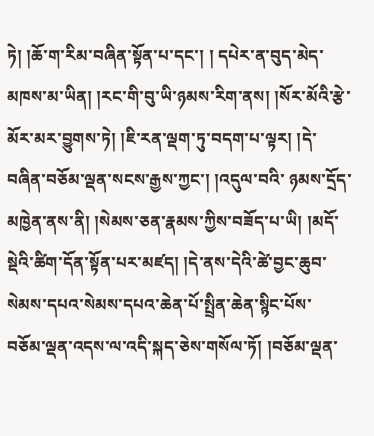ཏེ། །ཆོ་ག་རིམ་བཞིན་སྟོན་པ་དང་། ། དཔེར་ན་བུད་མེད་མཁས་མ་ཡིན། །རང་གི་བུ་ཡི་ཉམས་རིག་ནས། །སོར་མོའི་རྩེ་མོར་མར་བྱུགས་ཏེ། །ཇི་རན་ལྡག་ཏུ་བདག་པ་ལྟར། །དེ་བཞིན་བཅོམ་ལྡན་སངས་རྒྱས་ཀྱང་། །འདུལ་བའི་ ཉམས་དྲོད་མཁྱེན་ནས་ནི། །སེམས་ཅན་རྣམས་ཀྱིས་བཟོད་པ་ཡི། །མདོ་སྡེའི་ཚིག་དོན་སྟོན་པར་མཛད། །དེ་ནས་དེའི་ཚེ་བྱང་ཆུབ་སེམས་དཔའ་སེམས་དཔའ་ཆེན་པོ་སྤྲིན་ཆེན་སྙིང་པོས་ བཅོམ་ལྡན་འདས་ལ་འདི་སྐད་ཅེས་གསོལ་ཏོ། །བཅོམ་ལྡན་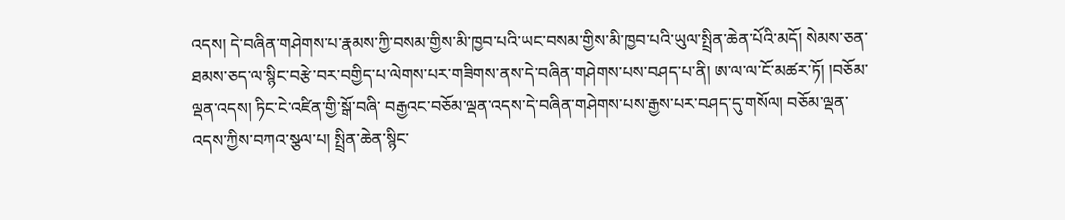འདས། དེ་བཞིན་གཤེགས་པ་རྣམས་ཀྱི་བསམ་གྱིས་མི་ཁྱབ་པའི་ཡང་བསམ་གྱིས་མི་ཁྱབ་པའི་ཡུལ་སྤྲིན་ཆེན་པོའི་མདོ། སེམས་ཅན་ཐམས་ཅད་ལ་སྙིང་བརྩེ་བར་བགྱིད་པ་ལེགས་པར་གཟིགས་ནས་དེ་བཞིན་གཤེགས་པས་བཤད་པ་ནི། ཨ་ལ་ལ་ངོ་མཚར་ཏོ། །བཅོམ་ལྡན་འདས། ཏིང་ངེ་འཛིན་གྱི་སྒོ་བཞི་ བརྒྱའང་བཅོམ་ལྡན་འདས་དེ་བཞིན་གཤེགས་པས་རྒྱས་པར་བཤད་དུ་གསོལ། བཅོམ་ལྡན་འདས་ཀྱིས་བཀའ་སྩལ་པ། སྤྲིན་ཆེན་སྙིང་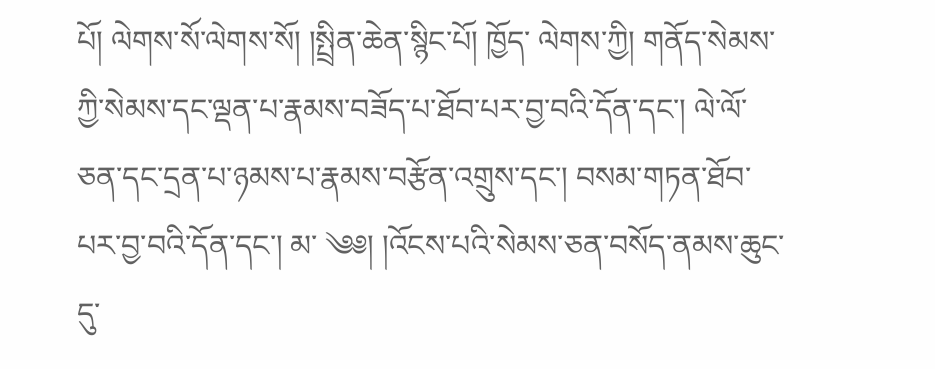པོ། ལེགས་སོ་ལེགས་སོ། །སྤྲིན་ཆེན་སྙིང་པོ། ཁྱོད་ ལེགས་ཀྱི། གནོད་སེམས་ཀྱི་སེམས་དང་ལྡན་པ་རྣམས་བཟོད་པ་ཐོབ་པར་བྱ་བའི་དོན་དང་། ལེ་ལོ་ཅན་དང་དྲན་པ་ཉམས་པ་རྣམས་བརྩོན་འགྲུས་དང་། བསམ་གཏན་ཐོབ་པར་བྱ་བའི་དོན་དང་། མ་ ༄༅། །འོངས་པའི་སེམས་ཅན་བསོད་ནམས་ཆུང་དུ་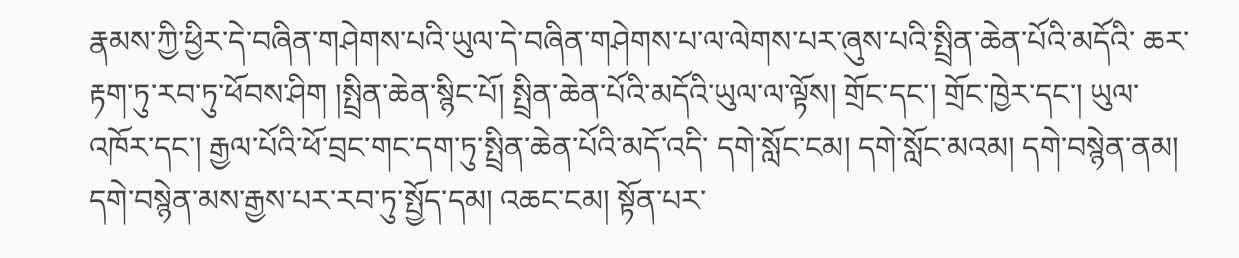རྣམས་ཀྱི་ཕྱིར་དེ་བཞིན་གཤེགས་པའི་ཡུལ་དེ་བཞིན་གཤེགས་པ་ལ་ལེགས་པར་ཞུས་པའི་སྤྲིན་ཆེན་པོའི་མདོའི་ ཆར་རྟག་ཏུ་རབ་ཏུ་ཕོབས་ཤིག །སྤྲིན་ཆེན་སྙིང་པོ། སྤྲིན་ཆེན་པོའི་མདོའི་ཡུལ་ལ་ལྟོས། གྲོང་དང་། གྲོང་ཁྱེར་དང་། ཡུལ་འཁོར་དང་། རྒྱལ་པོའི་ཕོ་བྲང་གང་དག་ཏུ་སྤྲིན་ཆེན་པོའི་མདོ་འདི་ དགེ་སློང་ངམ། དགེ་སློང་མའམ། དགེ་བསྙེན་ནམ། དགེ་བསྙེན་མས་རྒྱས་པར་རབ་ཏུ་སྤྱོད་དམ། འཆང་ངམ། སྟོན་པར་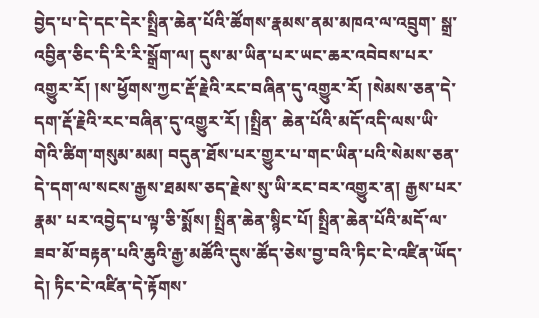བྱེད་པ་དེ་དང་དེར་སྤྲིན་ཆེན་པོའི་ཚོགས་རྣམས་ནམ་མཁའ་ལ་འབྲུག་ སྒྲ་འབྱིན་ཅིང་དི་རི་རི་སྒྲོག་ལ། དུས་མ་ཡིན་པར་ཡང་ཆར་འབེབས་པར་འགྱུར་རོ། །ས་ཕྱོགས་ཀྱང་རྡོ་རྗེའི་རང་བཞིན་དུ་འགྱུར་རོ། །སེམས་ཅན་དེ་དག་རྡོ་རྗེའི་རང་བཞིན་དུ་འགྱུར་རོ། །སྤྲིན་ ཆེན་པོའི་མདོ་འདི་ལས་ཡི་གེའི་ཚིག་གསུམ་མམ། བདུན་ཐོས་པར་གྱུར་པ་གང་ཡིན་པའི་སེམས་ཅན་དེ་དག་ལ་སངས་རྒྱས་ཐམས་ཅད་རྗེས་སུ་ཡི་རང་བར་འགྱུར་ན། རྒྱས་པར་རྣམ་ པར་འབྱེད་པ་ལྟ་ཅི་སྨོས། སྤྲིན་ཆེན་སྙིང་པོ། སྤྲིན་ཆེན་པོའི་མདོ་ལ་ཟབ་མོ་བརྟན་པའི་ཆུའི་རྒྱ་མཚོའི་དུས་ཚོད་ཅེས་བྱ་བའི་ཏིང་ངེ་འཛིན་ཡོད་དེ། ཏིང་ངེ་འཛིན་དེ་རྟོགས་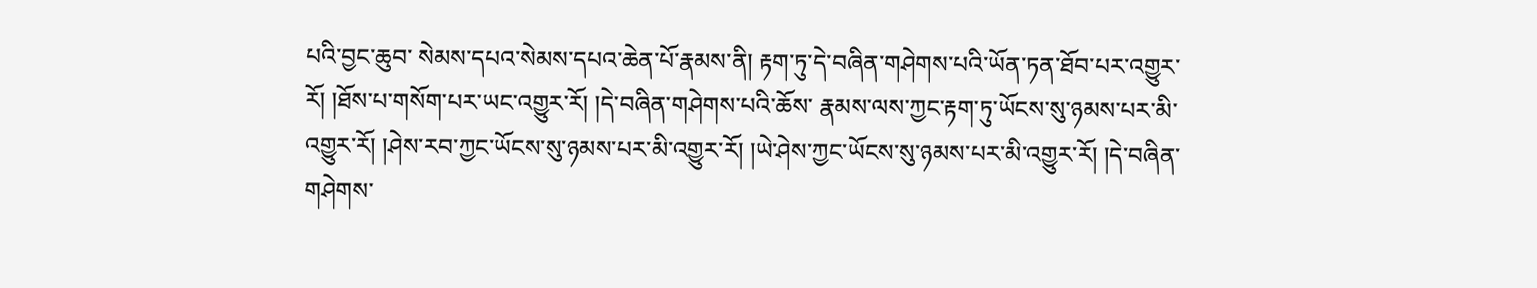པའི་བྱང་ཆུབ་ སེམས་དཔའ་སེམས་དཔའ་ཆེན་པོ་རྣམས་ནི། རྟག་ཏུ་དེ་བཞིན་གཤེགས་པའི་ཡོན་ཏན་ཐོབ་པར་འགྱུར་རོ། །ཐོས་པ་གསོག་པར་ཡང་འགྱུར་རོ། །དེ་བཞིན་གཤེགས་པའི་ཆོས་ རྣམས་ལས་ཀྱང་རྟག་ཏུ་ཡོངས་སུ་ཉམས་པར་མི་འགྱུར་རོ། །ཤེས་རབ་ཀྱང་ཡོངས་སུ་ཉམས་པར་མི་འགྱུར་རོ། །ཡེ་ཤེས་ཀྱང་ཡོངས་སུ་ཉམས་པར་མི་འགྱུར་རོ། །དེ་བཞིན་གཤེགས་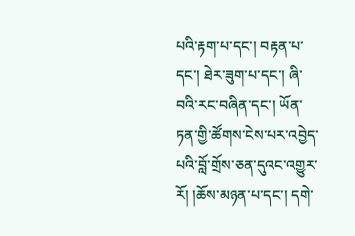པའི་རྟག་པ་དང་། བརྟན་པ་དང་། ཐེར་ཟུག་པ་དང་། ཞི་བའི་རང་བཞིན་དང་། ཡོན་ཏན་གྱི་ཚོགས་ངེས་པར་འབྱེད་པའི་བློ་གྲོས་ཅན་དུའང་འགྱུར་རོ། །ཆོས་མཉན་པ་དང་། དགེ་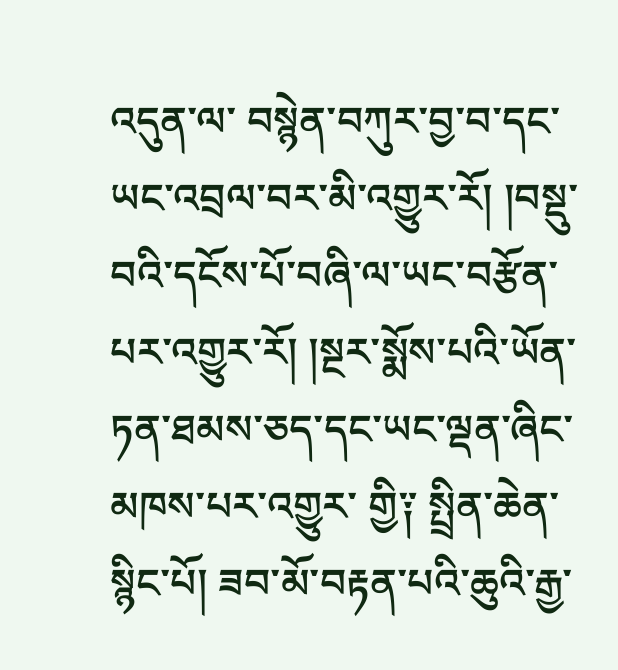འདུན་ལ་ བསྙེན་བཀུར་བྱ་བ་དང་ཡང་འབྲལ་བར་མི་འགྱུར་རོ། །བསྡུ་བའི་དངོས་པོ་བཞི་ལ་ཡང་བརྩོན་པར་འགྱུར་རོ། །སྔར་སྨོས་པའི་ཡོན་ཏན་ཐམས་ཅད་དང་ཡང་ལྡན་ཞིང་མཁས་པར་འགྱུར་ གྱི༑ སྤྲིན་ཆེན་སྙིང་པོ། ཟབ་མོ་བརྟན་པའི་ཆུའི་རྒྱ་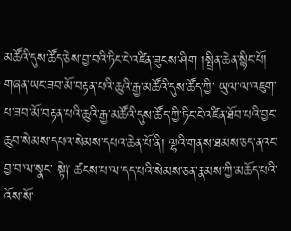མཚོའི་དུས་ཚོད་ཅེས་བྱ་བའི་ཏིང་ངེ་འཛིན་ཟུངས་ཤིག །སྤྲིན་ཆེན་སྙིང་པོ། གཞན་ཡང་ཟབ་མོ་བརྟན་པའི་ཆུའི་རྒྱ་མཚོའི་དུས་ཚོད་ཀྱི་ ཡུལ་ལ་འཇུག་པ་ཟབ་མོ་བརྟན་པའི་ཆུའི་རྒྱ་མཚོའི་དུས་ཚོད་ཀྱི་ཏིང་ངེ་འཛིན་ཐོབ་པའི་བྱང་ཆུབ་སེམས་དཔའ་སེམས་དཔའ་ཆེན་པོ་ནི། ལྷའི་གནས་ཐམས་ཅད་ནའང་བྱ་བ་ལ་སྣང་ སྟེ༑ ཚངས་པ་ལ་དད་པའི་སེམས་ཅན་རྣམས་ཀྱི་མཆོད་པའི་འོས་སོ་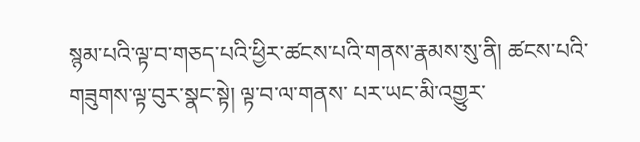སྙམ་པའི་ལྟ་བ་གཅད་པའི་ཕྱིར་ཚངས་པའི་གནས་རྣམས་སུ་ནི། ཚངས་པའི་གཟུགས་ལྟ་བུར་སྣང་སྟེ། ལྟ་བ་ལ་གནས་ པར་ཡང་མི་འགྱུར་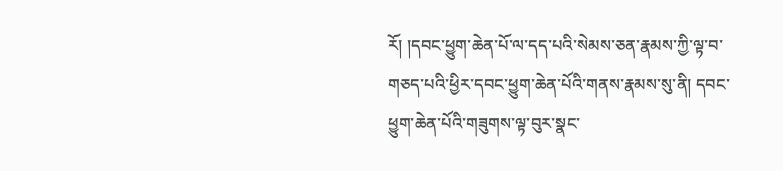རོ། །དབང་ཕྱུག་ཆེན་པོ་ལ་དད་པའི་སེམས་ཅན་རྣམས་ཀྱི་ལྟ་བ་གཅད་པའི་ཕྱིར་དབང་ཕྱུག་ཆེན་པོའི་གནས་རྣམས་སུ་ནི། དབང་ཕྱུག་ཆེན་པོའི་གཟུགས་ལྟ་བུར་སྣང་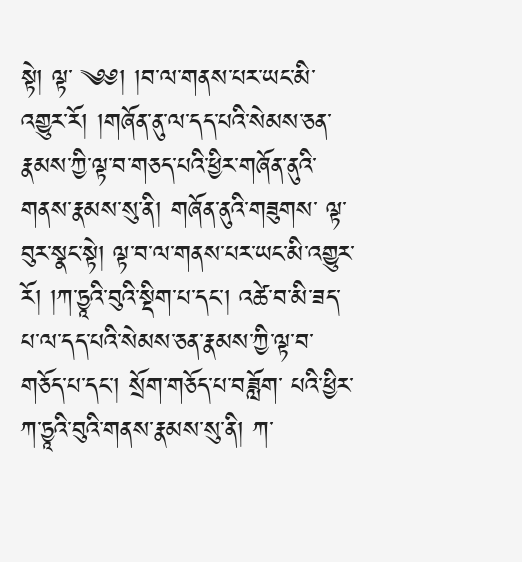སྟེ། ལྟ་ ༄༅། །བ་ལ་གནས་པར་ཡང་མི་འགྱུར་རོ། །གཞོན་ནུ་ལ་དད་པའི་སེམས་ཅན་རྣམས་ཀྱི་ལྟ་བ་གཅད་པའི་ཕྱིར་གཞོན་ནུའི་གནས་རྣམས་སུ་ནི། གཞོན་ནུའི་གཟུགས་ ལྟ་བུར་སྣང་སྟེ། ལྟ་བ་ལ་གནས་པར་ཡང་མི་འགྱུར་རོ། །ཀ་ཏྱཱའི་བུའི་སྡིག་པ་དང་། འཚེ་བ་མི་ཟད་པ་ལ་དད་པའི་སེམས་ཅན་རྣམས་ཀྱི་ལྟ་བ་གཅོད་པ་དང་། སྲོག་གཅོད་པ་བཟློག་ པའི་ཕྱིར་ཀ་ཏྱཱའི་བུའི་གནས་རྣམས་སུ་ནི། ཀ་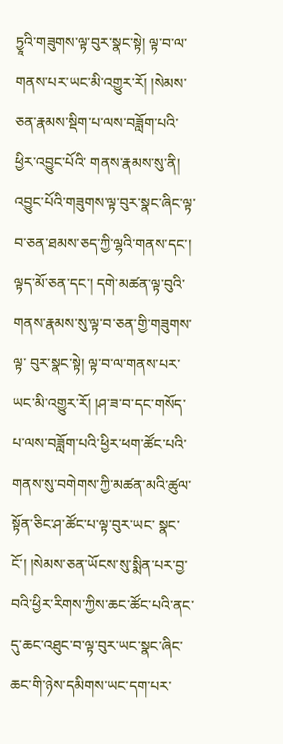ཏྱཱའི་གཟུགས་ལྟ་བུར་སྣང་སྟེ། ལྟ་བ་ལ་གནས་པར་ཡང་མི་འགྱུར་རོ། །སེམས་ཅན་རྣམས་སྡིག་པ་ལས་བཟློག་པའི་ཕྱིར་འབྱུང་པོའི་ གནས་རྣམས་སུ་ནི། འབྱུང་པོའི་གཟུགས་ལྟ་བུར་སྣང་ཞིང་ལྟ་བ་ཅན་ཐམས་ཅད་ཀྱི་ལྷའི་གནས་དང་། ལྟད་མོ་ཅན་དང་། དགེ་མཚན་ལྟ་བུའི་གནས་རྣམས་སུ་ལྟ་བ་ཅན་གྱི་གཟུགས་ལྟ་ བུར་སྣང་སྟེ། ལྟ་བ་ལ་གནས་པར་ཡང་མི་འགྱུར་རོ། །ཤ་ཟ་བ་དང་གསོད་པ་ལས་བཟློག་པའི་ཕྱིར་ཕག་ཚོང་པའི་གནས་སུ་བགེགས་ཀྱི་མཚན་མའི་ཚུལ་སྟོན་ཅིང་ཤ་ཚོང་པ་ལྟ་བུར་ཡང་ སྣང་ངོ་། །སེམས་ཅན་ཡོངས་སུ་སྨིན་པར་བྱ་བའི་ཕྱིར་རིགས་ཀྱིས་ཆང་ཚོང་པའི་ནང་དུ་ཆང་འཐུང་བ་ལྟ་བུར་ཡང་སྣང་ཞིང་ཆང་གི་ཉེས་དམིགས་ཡང་དག་པར་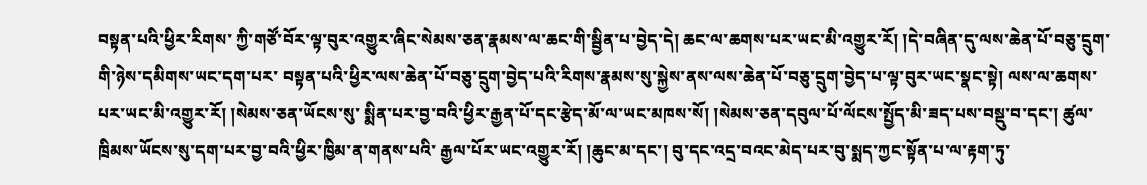བསྟན་པའི་ཕྱིར་རིགས་ ཀྱི་གཙོ་བོར་ལྟ་བུར་འགྱུར་ཞིང་སེམས་ཅན་རྣམས་ལ་ཆང་གི་སྦྱིན་པ་བྱེད་དེ། ཆང་ལ་ཆགས་པར་ཡང་མི་འགྱུར་རོ། །དེ་བཞིན་དུ་ལས་ཆེན་པོ་བཅུ་དྲུག་གི་ཉེས་དམིགས་ཡང་དག་པར་ བསྟན་པའི་ཕྱིར་ལས་ཆེན་པོ་བཅུ་དྲུག་བྱེད་པའི་རིགས་རྣམས་སུ་སྐྱེས་ནས་ལས་ཆེན་པོ་བཅུ་དྲུག་བྱེད་པ་ལྟ་བུར་ཡང་སྣང་སྟེ། ལས་ལ་ཆགས་པར་ཡང་མི་འགྱུར་རོ། །སེམས་ཅན་ཡོངས་སུ་ སྨིན་པར་བྱ་བའི་ཕྱིར་རྒྱན་པོ་དང་རྩེད་མོ་ལ་ཡང་མཁས་སོ། །སེམས་ཅན་དབུལ་པོ་ལོངས་སྤྱོད་མི་ཟད་པས་བསྡུ་བ་དང་། ཚུལ་ཁྲིམས་ཡོངས་སུ་དག་པར་བྱ་བའི་ཕྱིར་ཁྱིམ་ན་གནས་པའི་ རྒྱལ་པོར་ཡང་འགྱུར་རོ། །ཆུང་མ་དང་། བུ་དང་འདྲ་བའང་མེད་པར་བུ་སྨད་ཀྱང་སྟོན་པ་ལ་རྟག་ཏུ་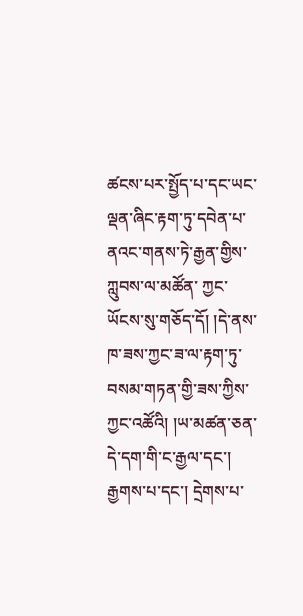ཚངས་པར་སྤྱོད་པ་དང་ཡང་ལྡན་ཞིང་རྟག་ཏུ་དབེན་པ་ནའང་གནས་ཏེ་རྒྱན་གྱིས་ཀླུབས་ལ་མཚོན་ ཀྱང་ཡོངས་སུ་གཅོད་དོ། །དེ་ནས་ཁ་ཟས་ཀྱང་ཟ་ལ་རྟག་ཏུ་བསམ་གཏན་གྱི་ཟས་ཀྱིས་ཀྱང་འཚོའི། །ཡ་མཚན་ཅན་དེ་དག་གི་ང་རྒྱལ་དང་། རྒྱགས་པ་དང་། དྲེགས་པ་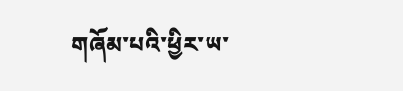གཞོམ་པའི་ཕྱིར་ཡ་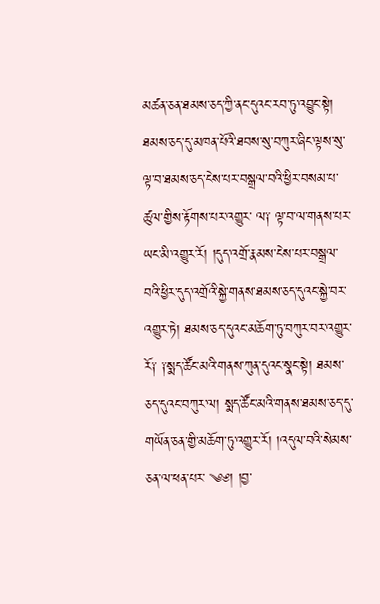མཚན་ཅན་ཐམས་ཅད་ཀྱི་ནང་དུའང་རབ་ཏུ་འབྱུང་སྟེ། ཐམས་ཅད་དུ་མཁན་པོའི་ཐབས་སུ་བཀུར་ཞིང་ལྟས་སུ་ལྟ་བ་ཐམས་ཅད་ངེས་པར་བསྒྲལ་བའི་ཕྱིར་བསམ་པ་ཚུལ་གྱིས་རྟོགས་པར་འགྱུར་ ལ༑ ལྟ་བ་ལ་གནས་པར་ཡང་མི་འགྱུར་རོ། །དུད་འགྲོ་རྣམས་ངེས་པར་བསྒྲལ་བའི་ཕྱིར་དུད་འགྲོའི་སྐྱེ་གནས་ཐམས་ཅད་དུའང་སྐྱེ་བར་འགྱུར་ཏེ། ཐམས་ཅད་དུའང་མཆོག་ཏུ་བཀུར་བར་འགྱུར་ རོ༑ ༑སྨད་ཚོང་མའི་གནས་ཀུན་དུའང་སྣང་སྟེ། ཐམས་ཅད་དུའང་བཀུར་ལ། སྨད་ཚོང་མའི་གནས་ཐམས་ཅད་དུ་གཡོན་ཅན་གྱི་མཆོག་ཏུ་འགྱུར་རོ། །འདུལ་བའི་སེམས་ཅན་ལ་ཕན་པར་ ༄༅། །བྱ་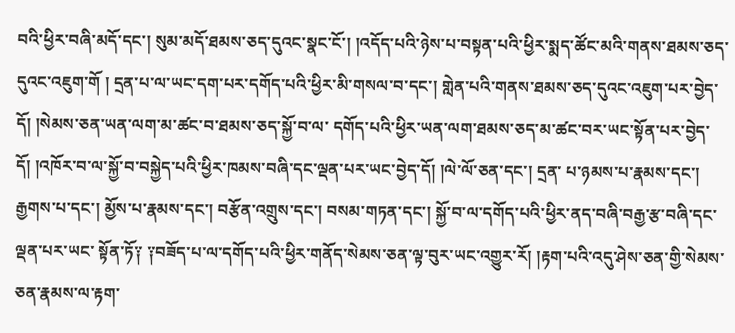བའི་ཕྱིར་བཞི་མདོ་དང་། སུམ་མདོ་ཐམས་ཅད་དུའང་སྣང་ངོ་། །འདོད་པའི་ཉེས་པ་བསྟན་པའི་ཕྱིར་སྨད་ཚོང་མའི་གནས་ཐམས་ཅད་དུའང་འཇུག་གོ ། དྲན་པ་ལ་ཡང་དག་པར་དགོད་པའི་ཕྱིར་མི་གསལ་བ་དང་། གླེན་པའི་གནས་ཐམས་ཅད་དུའང་འཇུག་པར་བྱེད་དོ། །སེམས་ཅན་ཡན་ལག་མ་ཚང་བ་ཐམས་ཅད་སྐྱོ་བ་ལ་ དགོད་པའི་ཕྱིར་ཡན་ལག་ཐམས་ཅད་མ་ཚང་བར་ཡང་སྟོན་པར་བྱེད་དོ། །འཁོར་བ་ལ་སྐྱོ་བ་བསྐྱེད་པའི་ཕྱིར་ཁམས་བཞི་དང་ལྡན་པར་ཡང་བྱེད་དོ། །ལེ་ལོ་ཅན་དང་། དྲན་ པ་ཉམས་པ་རྣམས་དང་། རྒྱགས་པ་དང་། མྱོས་པ་རྣམས་དང་། བརྩོན་འགྲུས་དང་། བསམ་གཏན་དང་། སྐྱོ་བ་ལ་དགོད་པའི་ཕྱིར་ནད་བཞི་བརྒྱ་རྩ་བཞི་དང་ལྡན་པར་ཡང་ སྟོན་ཏོ༑ ༑བཟོད་པ་ལ་དགོད་པའི་ཕྱིར་གནོད་སེམས་ཅན་ལྟ་བུར་ཡང་འགྱུར་རོ། །རྟག་པའི་འདུ་ཤེས་ཅན་གྱི་སེམས་ཅན་རྣམས་ལ་རྟག་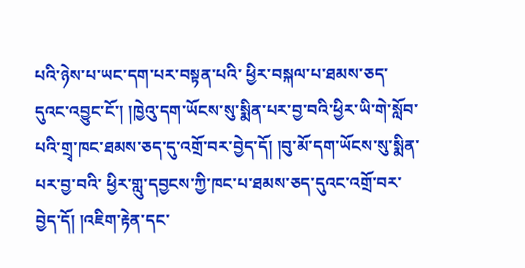པའི་ཉེས་པ་ཡང་དག་པར་བསྟན་པའི་ ཕྱིར་བསྐལ་པ་ཐམས་ཅད་དུའང་འབྱུང་ངོ་། །ཁྱེའུ་དག་ཡོངས་སུ་སྨིན་པར་བྱ་བའི་ཕྱིར་ཡི་གེ་སློབ་པའི་གྲྭ་ཁང་ཐམས་ཅད་དུ་འགྲོ་བར་བྱེད་དོ། །བུ་མོ་དག་ཡོངས་སུ་སྨིན་པར་བྱ་བའི་ ཕྱིར་གླུ་དབྱངས་ཀྱི་ཁང་པ་ཐམས་ཅད་དུའང་འགྲོ་བར་བྱེད་དོ། །འཇིག་རྟེན་དང་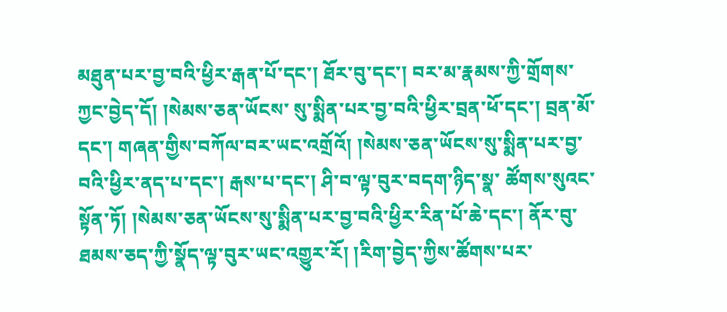མཐུན་པར་བྱ་བའི་ཕྱིར་རྒན་པོ་དང་། ཐོར་བུ་དང་། བར་མ་རྣམས་ཀྱི་གྲོགས་ཀྱང་བྱེད་དོ། །སེམས་ཅན་ཡོངས་ སུ་སྨིན་པར་བྱ་བའི་ཕྱིར་བྲན་ཕོ་དང་། བྲན་མོ་དང་། གཞན་གྱིས་བཀོལ་བར་ཡང་འགྲོའོ། །སེམས་ཅན་ཡོངས་སུ་སྨིན་པར་བྱ་བའི་ཕྱིར་ནད་པ་དང་། རྒས་པ་དང་། ཤི་བ་ལྟ་བུར་བདག་ཉིད་སྣ་ ཚོགས་སུའང་སྟོན་ཏོ། །སེམས་ཅན་ཡོངས་སུ་སྨིན་པར་བྱ་བའི་ཕྱིར་རིན་པོ་ཆེ་དང་། ནོར་བུ་ཐམས་ཅད་ཀྱི་སྣོད་ལྟ་བུར་ཡང་འགྱུར་རོ། །རིག་བྱེད་ཀྱིས་ཚོགས་པར་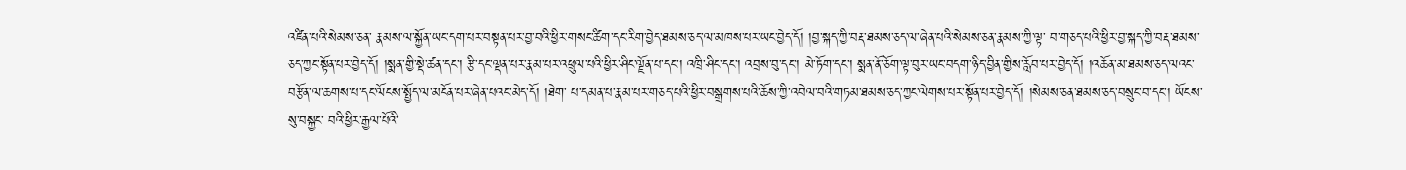འཛིན་པའི་སེམས་ཅན་ རྣམས་ལ་སྐྱོན་ཡང་དག་པར་བསྟན་པར་བྱ་བའི་ཕྱིར་གསང་ཚིག་དང་རིག་བྱེད་ཐམས་ཅད་ལ་མཁས་པར་ཡང་བྱེད་དོ། །བྱ་སྐད་ཀྱི་བརྡ་ཐམས་ཅད་ལ་ཞེན་པའི་སེམས་ཅན་རྣམས་ཀྱི་ལྟ་ བ་གཅད་པའི་ཕྱིར་བྱ་སྐད་ཀྱི་བརྡ་ཐམས་ཅད་ཀྱང་སྟོན་པར་བྱེད་དོ། །སྨན་གྱི་སྡེ་ཚན་དང་། རྩི་དང་ལྡན་པར་རྣམ་པར་འཕྲུལ་པའི་ཕྱིར་ཤིང་ལྗོན་པ་དང་། འཁྲི་ཤིང་དང་། འབྲས་བུ་དང་། མེ་ཏོག་དང་། སྨན་ནོ་ཅོག་ལྟ་བུར་ཡང་བདག་ཉིད་བྱིན་གྱིས་རློབ་པར་བྱེད་དོ། །འཆོན་མ་ཐམས་ཅད་ལའང་བརྩོན་ལ་ཆགས་པ་དང་ལོངས་སྤྱོད་ལ་མངོན་པར་ཞེན་པའང་མེད་དོ། །ཐེག་ པ་དམན་པ་རྣམ་པར་གཅད་པའི་ཕྱིར་བསྒྲགས་པའི་ཆོས་ཀྱི་འབེལ་བའི་གཏམ་ཐམས་ཅད་ཀྱང་ལེགས་པར་སྟོན་པར་བྱེད་དོ། །སེམས་ཅན་ཐམས་ཅད་བསྲུང་བ་དང་། ཡོངས་སུ་བསྐྱང་ བའི་ཕྱིར་རྒྱལ་པོའི་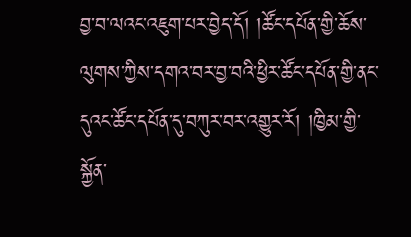བྱ་བ་ལའང་འཇུག་པར་བྱེད་དོ། །ཚོང་དཔོན་གྱི་ཆོས་ལུགས་ཀྱིས་དགའ་བར་བྱ་བའི་ཕྱིར་ཚོང་དཔོན་གྱི་ནང་དུའང་ཚོང་དཔོན་དུ་བཀུར་བར་འགྱུར་རོ། །ཁྱིམ་གྱི་སྐྱོན་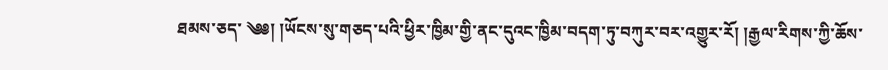ཐམས་ཅད་ ༄༅། །ཡོངས་སུ་གཅད་པའི་ཕྱིར་ཁྱིམ་གྱི་ནང་དུའང་ཁྱིམ་བདག་ཏུ་བཀུར་བར་འགྱུར་རོ། །རྒྱལ་རིགས་ཀྱི་ཆོས་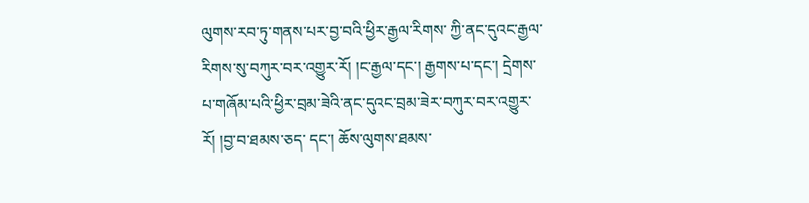ལུགས་རབ་ཏུ་གནས་པར་བྱ་བའི་ཕྱིར་རྒྱལ་རིགས་ ཀྱི་ནང་དུའང་རྒྱལ་རིགས་སུ་བཀུར་བར་འགྱུར་རོ། །ང་རྒྱལ་དང་། རྒྱགས་པ་དང་། དྲེགས་པ་གཞོམ་པའི་ཕྱིར་བྲམ་ཟེའི་ནང་དུའང་བྲམ་ཟེར་བཀུར་བར་འགྱུར་རོ། །བྱ་བ་ཐམས་ཅད་ དང་། ཆོས་ལུགས་ཐམས་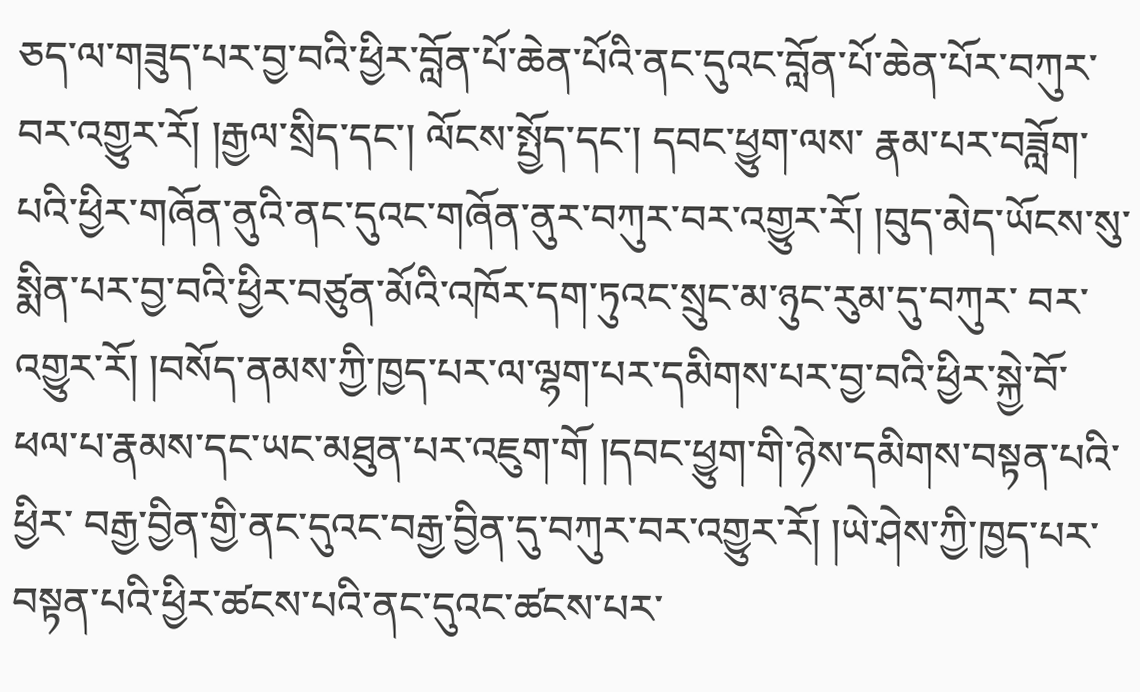ཅད་ལ་གཟུད་པར་བྱ་བའི་ཕྱིར་བློན་པོ་ཆེན་པོའི་ནང་དུའང་བློན་པོ་ཆེན་པོར་བཀུར་བར་འགྱུར་རོ། །རྒྱལ་སྲིད་དང་། ལོངས་སྤྱོད་དང་། དབང་ཕྱུག་ལས་ རྣམ་པར་བཟློག་པའི་ཕྱིར་གཞོན་ནུའི་ནང་དུའང་གཞོན་ནུར་བཀུར་བར་འགྱུར་རོ། །བུད་མེད་ཡོངས་སུ་སྨིན་པར་བྱ་བའི་ཕྱིར་བཙུན་མོའི་འཁོར་དག་ཏུའང་སྲུང་མ་ཉུང་རུམ་དུ་བཀུར་ བར་འགྱུར་རོ། །བསོད་ནམས་ཀྱི་ཁྱད་པར་ལ་ལྷག་པར་དམིགས་པར་བྱ་བའི་ཕྱིར་སྐྱེ་བོ་ཕལ་པ་རྣམས་དང་ཡང་མཐུན་པར་འཇུག་གོ །དབང་ཕྱུག་གི་ཉེས་དམིགས་བསྟན་པའི་ཕྱིར་ བརྒྱ་བྱིན་གྱི་ནང་དུའང་བརྒྱ་བྱིན་དུ་བཀུར་བར་འགྱུར་རོ། །ཡེ་ཤེས་ཀྱི་ཁྱད་པར་བསྟན་པའི་ཕྱིར་ཚངས་པའི་ནང་དུའང་ཚངས་པར་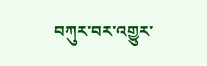བཀུར་བར་འགྱུར་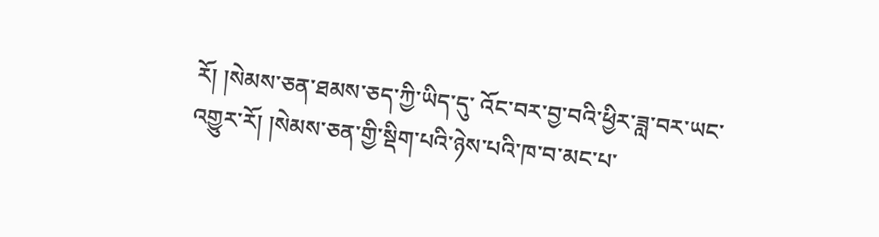རོ། །སེམས་ཅན་ཐམས་ཅད་ཀྱི་ཡིད་དུ་ འོང་བར་བྱ་བའི་ཕྱིར་ཟླ་བར་ཡང་འགྱུར་རོ། །སེམས་ཅན་གྱི་སྡིག་པའི་ཉེས་པའི་ཁ་བ་མང་པ་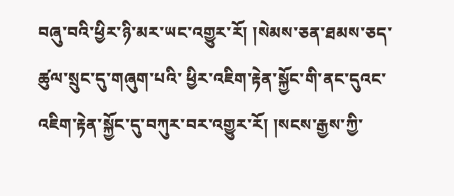བཞུ་བའི་ཕྱིར་ཉི་མར་ཡང་འགྱུར་རོ། །སེམས་ཅན་ཐམས་ཅད་ཚུལ་སྲུང་དུ་གཞུག་པའི་ ཕྱིར་འཇིག་རྟེན་སྐྱོང་གི་ནང་དུའང་འཇིག་རྟེན་སྐྱོང་དུ་བཀུར་བར་འགྱུར་རོ། །སངས་རྒྱས་ཀྱི་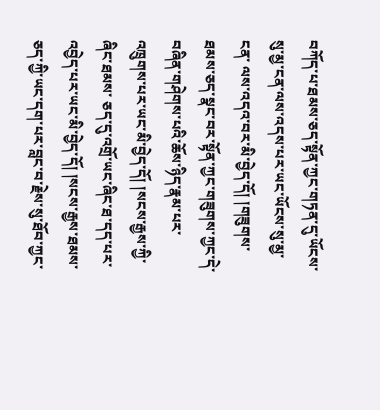བཀོད་པ་ཐམས་ཅད་སྟོན་ཀྱང་གཏན་དུ་ཡོངས་སུ་མྱ་ངན་ལས་འདས་པར་ཡང་ཡོངས་སུ་མྱ་ངན་ ལས་འདའ་བར་མི་བྱེད་དོ། །གཟུགས་ཐམས་ཅད་སྣང་བར་སྟོན་ཀྱང་གཟུགས་ཀྱང་དེ་བཞིན་གཤེགས་པའི་ཆོས་ཉིད་རྣམ་པར་འཁྲུགས་པར་ཡང་མི་བྱེད་དོ། །སངས་རྒྱས་ཀྱི་ཞིང་ཐམས་ ཅད་དུ་འགྲོ་ཡང་ཞིང་ཐ་དད་པར་འབྱེད་པར་ཡང་མི་བྱེད་དོ། །སངས་རྒྱས་ཐམས་ཅད་ཀྱི་ཡང་དག་པར་བླང་བ་རྗེས་སུ་ཐོབ་ཀྱང་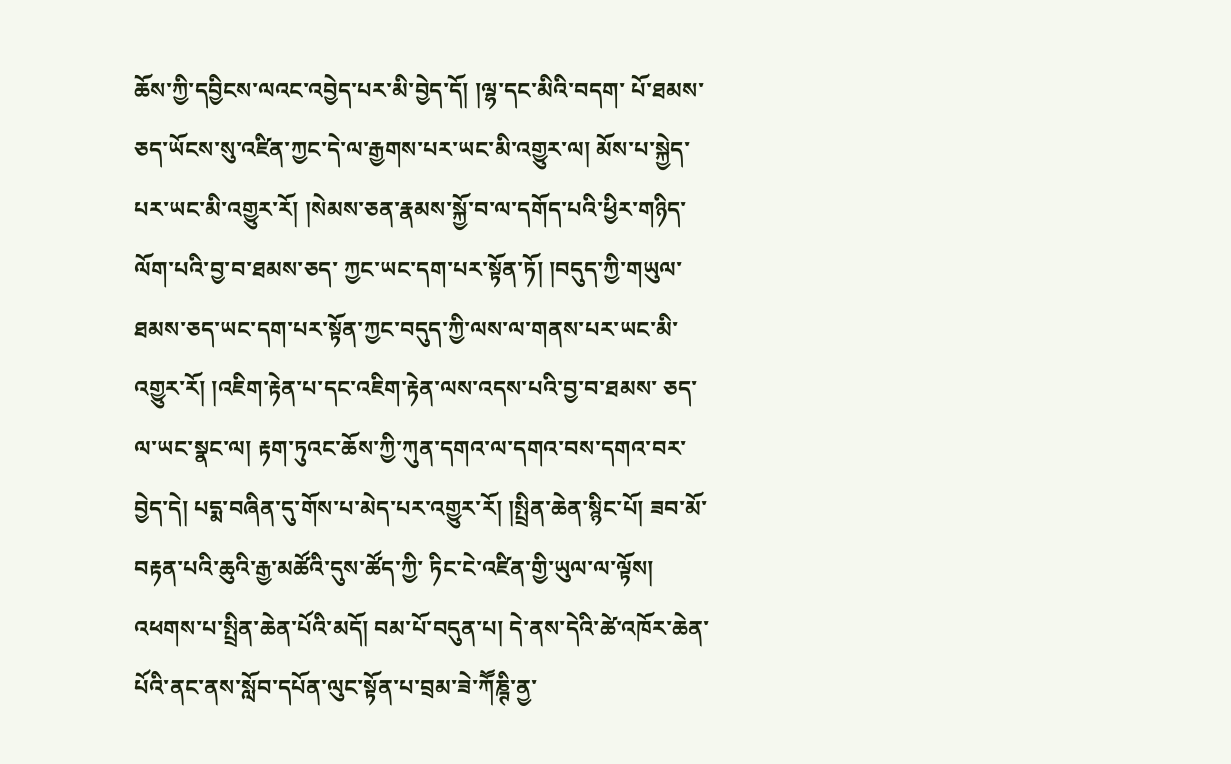ཆོས་ཀྱི་དབྱིངས་ལའང་འབྱེད་པར་མི་བྱེད་དོ། །ལྷ་དང་མིའི་བདག་ པོ་ཐམས་ཅད་ཡོངས་སུ་འཛིན་ཀྱང་དེ་ལ་རྒྱགས་པར་ཡང་མི་འགྱུར་ལ། མོས་པ་སྐྱེད་པར་ཡང་མི་འགྱུར་རོ། །སེམས་ཅན་རྣམས་སྐྱོ་བ་ལ་དགོད་པའི་ཕྱིར་གཉིད་ལོག་པའི་བྱ་བ་ཐམས་ཅད་ ཀྱང་ཡང་དག་པར་སྟོན་ཏོ། །བདུད་ཀྱི་གཡུལ་ཐམས་ཅད་ཡང་དག་པར་སྟོན་ཀྱང་བདུད་ཀྱི་ལས་ལ་གནས་པར་ཡང་མི་འགྱུར་རོ། །འཇིག་རྟེན་པ་དང་འཇིག་རྟེན་ལས་འདས་པའི་བྱ་བ་ཐམས་ ཅད་ལ་ཡང་སྣང་ལ། རྟག་ཏུའང་ཆོས་ཀྱི་ཀུན་དགའ་ལ་དགའ་བས་དགའ་བར་བྱེད་དེ། པདྨ་བཞིན་དུ་གོས་པ་མེད་པར་འགྱུར་རོ། །སྤྲིན་ཆེན་སྙིང་པོ། ཟབ་མོ་བརྟན་པའི་ཆུའི་རྒྱ་མཚོའི་དུས་ཚོད་ཀྱི་ ཏིང་ངེ་འཛིན་གྱི་ཡུལ་ལ་ལྟོས། འཕགས་པ་སྤྲིན་ཆེན་པོའི་མདོ། བམ་པོ་བདུན་པ། དེ་ནས་དེའི་ཚེ་འཁོར་ཆེན་པོའི་ནང་ནས་སློབ་དཔོན་ལུང་སྟོན་པ་བྲམ་ཟེ་ཀཽཎྚི་ནྱ་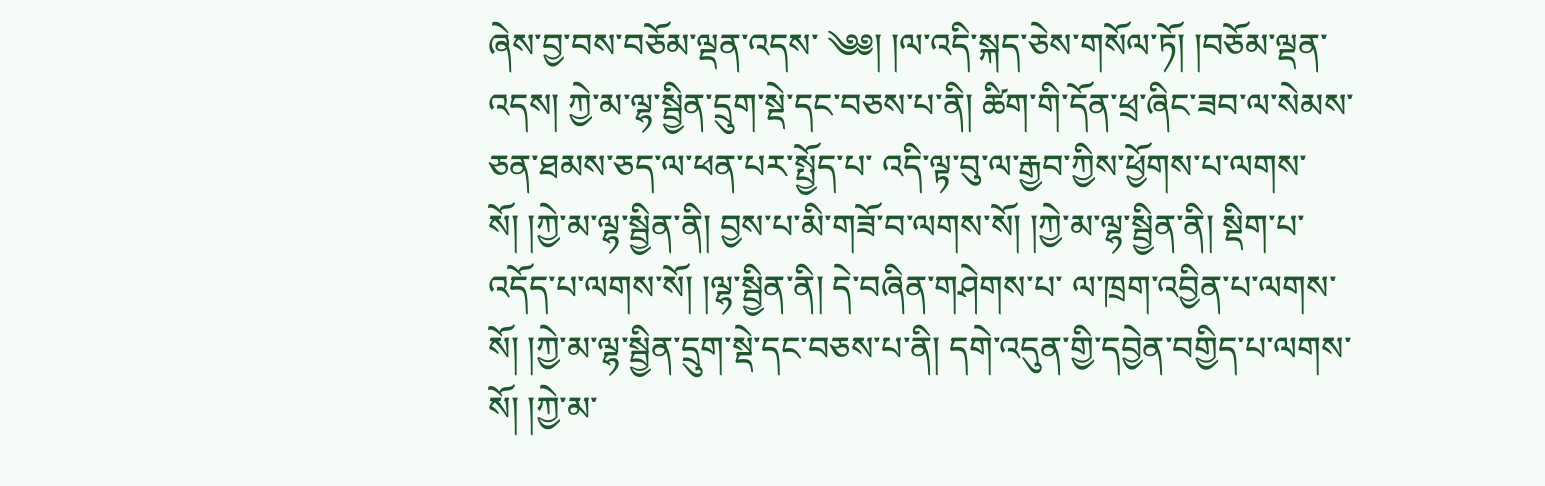ཞེས་བྱ་བས་བཅོམ་ལྡན་འདས་ ༄༅། །ལ་འདི་སྐད་ཅེས་གསོལ་ཏོ། །བཅོམ་ལྡན་འདས། ཀྱེ་མ་ལྷ་སྦྱིན་དྲུག་སྡེ་དང་བཅས་པ་ནི། ཚིག་གི་དོན་ཕྲ་ཞིང་ཟབ་ལ་སེམས་ཅན་ཐམས་ཅད་ལ་ཕན་པར་སྤྱོད་པ་ འདི་ལྟ་བུ་ལ་རྒྱབ་ཀྱིས་ཕྱོགས་པ་ལགས་སོ། །ཀྱེ་མ་ལྷ་སྦྱིན་ནི། བྱས་པ་མི་གཟོ་བ་ལགས་སོ། །ཀྱེ་མ་ལྷ་སྦྱིན་ནི། སྡིག་པ་འདོད་པ་ལགས་སོ། །ལྷ་སྦྱིན་ནི། དེ་བཞིན་གཤེགས་པ་ ལ་ཁྲག་འབྱིན་པ་ལགས་སོ། །ཀྱེ་མ་ལྷ་སྦྱིན་དྲུག་སྡེ་དང་བཅས་པ་ནི། དགེ་འདུན་གྱི་དབྱེན་བགྱིད་པ་ལགས་སོ། །ཀྱེ་མ་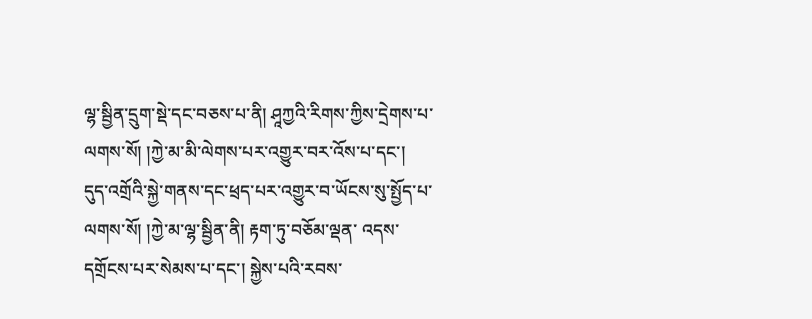ལྷ་སྦྱིན་དྲུག་སྡེ་དང་བཅས་པ་ནི། ཤཱཀྱའི་རིགས་ཀྱིས་དྲེགས་པ་ ལགས་སོ། །ཀྱེ་མ་མི་ལེགས་པར་འགྱུར་བར་འོས་པ་དང་། དུད་འགྲོའི་སྐྱེ་གནས་དང་ཕྲད་པར་འགྱུར་བ་ཡོངས་སུ་སྤྱོད་པ་ལགས་སོ། །ཀྱེ་མ་ལྷ་སྦྱིན་ནི། རྟག་ཏུ་བཅོམ་ལྡན་ འདས་དགྲོངས་པར་སེམས་པ་དང་། སྐྱེས་པའི་རབས་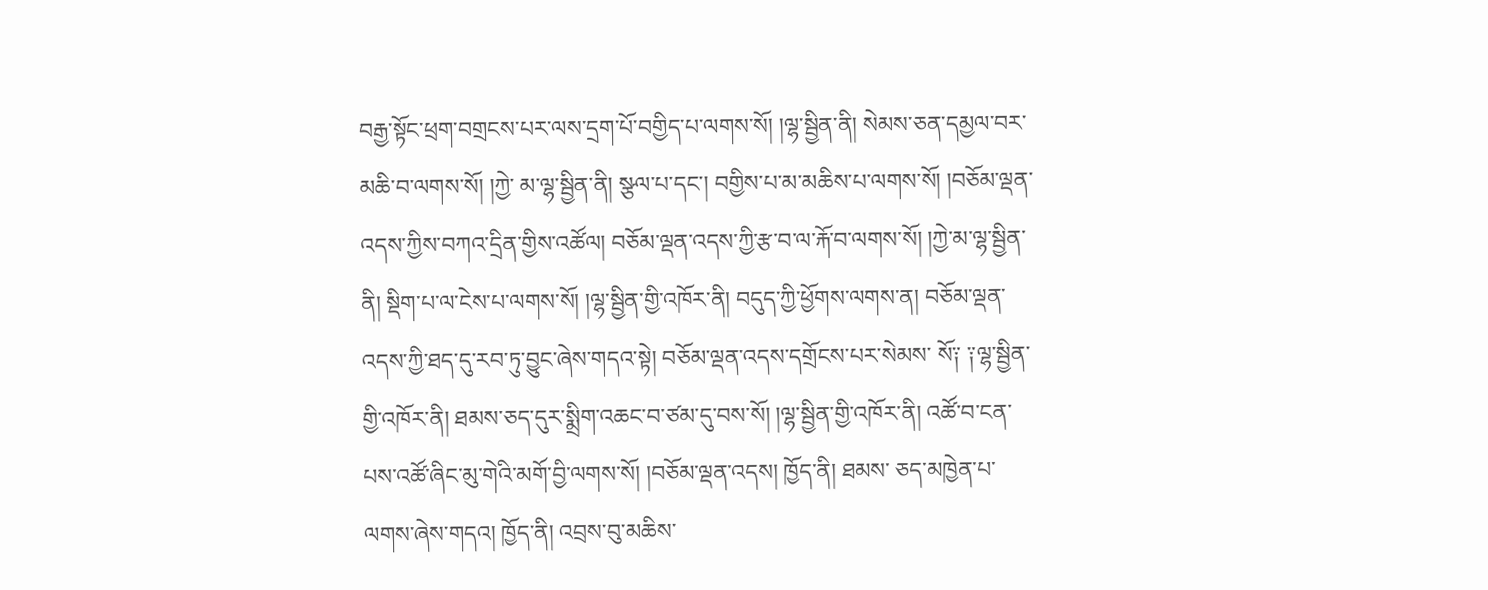བརྒྱ་སྟོང་ཕྲག་བགྲངས་པར་ལས་དྲག་པོ་བགྱིད་པ་ལགས་སོ། །ལྷ་སྦྱིན་ནི། སེམས་ཅན་དམྱལ་བར་མཆི་བ་ལགས་སོ། །ཀྱེ་ མ་ལྷ་སྦྱིན་ནི། སྩལ་པ་དང་། བགྱིས་པ་མ་མཆིས་པ་ལགས་སོ། །བཅོམ་ལྡན་འདས་ཀྱིས་བཀའ་དྲིན་གྱིས་འཚོལ། བཅོམ་ལྡན་འདས་ཀྱི་རྩ་བ་ལ་རྐོ་བ་ལགས་སོ། །ཀྱེ་མ་ལྷ་སྦྱིན་ནི། སྡིག་པ་ལ་ངེས་པ་ལགས་སོ། །ལྷ་སྦྱིན་གྱི་འཁོར་ནི། བདུད་ཀྱི་ཕྱོགས་ལགས་ན། བཅོམ་ལྡན་འདས་ཀྱི་ཐད་དུ་རབ་ཏུ་བྱུང་ཞེས་གདའ་སྟེ། བཅོམ་ལྡན་འདས་དགྲོངས་པར་སེམས་ སོ༑ ༑ལྷ་སྦྱིན་གྱི་འཁོར་ནི། ཐམས་ཅད་དུར་སྨྲིག་འཆང་བ་ཙམ་དུ་བས་སོ། །ལྷ་སྦྱིན་གྱི་འཁོར་ནི། འཚོ་བ་ངན་པས་འཚོ་ཞིང་མུ་གེའི་མགོ་བྱི་ལགས་སོ། །བཅོམ་ལྡན་འདས། ཁྱོད་ནི། ཐམས་ ཅད་མཁྱེན་པ་ལགས་ཞེས་གདའ། ཁྱོད་ནི། འབྲས་བུ་མཆིས་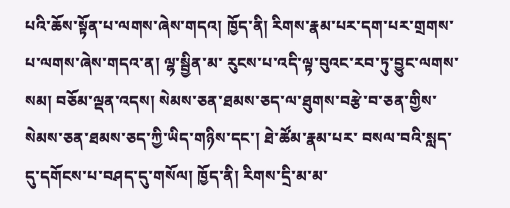པའི་ཆོས་སྟོན་པ་ལགས་ཞེས་གདའ། ཁྱོད་ནི། རིགས་རྣམ་པར་དག་པར་གྲགས་པ་ལགས་ཞེས་གདའ་ན། ལྷ་སྦྱིན་མ་ རུངས་པ་འདི་ལྟ་བུའང་རབ་ཏུ་བྱུང་ལགས་སམ། བཅོམ་ལྡན་འདས། སེམས་ཅན་ཐམས་ཅད་ལ་ཐུགས་བརྩེ་བ་ཅན་གྱིས་སེམས་ཅན་ཐམས་ཅད་ཀྱི་ཡིད་གཉིས་དང་། ཐེ་ཚོམ་རྣམ་པར་ བསལ་བའི་སླད་དུ་དགོངས་པ་བཤད་དུ་གསོལ། ཁྱོད་ནི། རིགས་དྲི་མ་མ་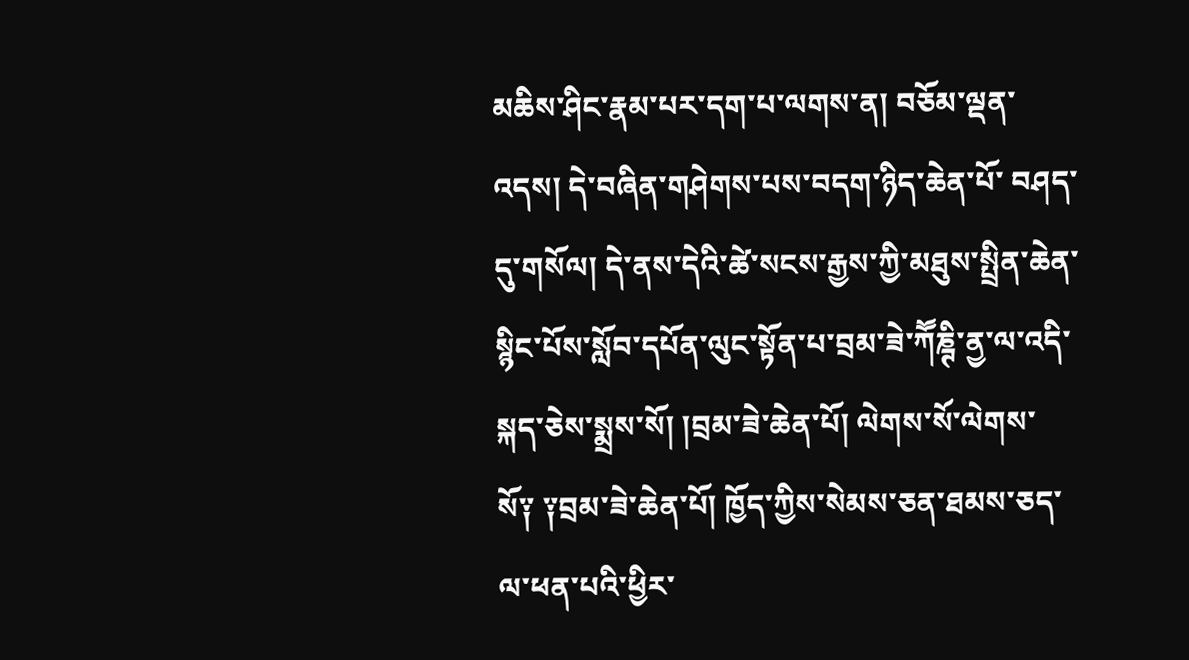མཆིས་ཤིང་རྣམ་པར་དག་པ་ལགས་ན། བཅོམ་ལྡན་འདས། དེ་བཞིན་གཤེགས་པས་བདག་ཉིད་ཆེན་པོ་ བཤད་དུ་གསོལ། དེ་ནས་དེའི་ཚེ་སངས་རྒྱས་ཀྱི་མཐུས་སྤྲིན་ཆེན་སྙིང་པོས་སློབ་དཔོན་ལུང་སྟོན་པ་བྲམ་ཟེ་ཀཽཎྚི་ནྱ་ལ་འདི་སྐད་ཅེས་སྨྲས་སོ། །བྲམ་ཟེ་ཆེན་པོ། ལེགས་སོ་ལེགས་ སོ༑ ༑བྲམ་ཟེ་ཆེན་པོ། ཁྱོད་ཀྱིས་སེམས་ཅན་ཐམས་ཅད་ལ་ཕན་པའི་ཕྱིར་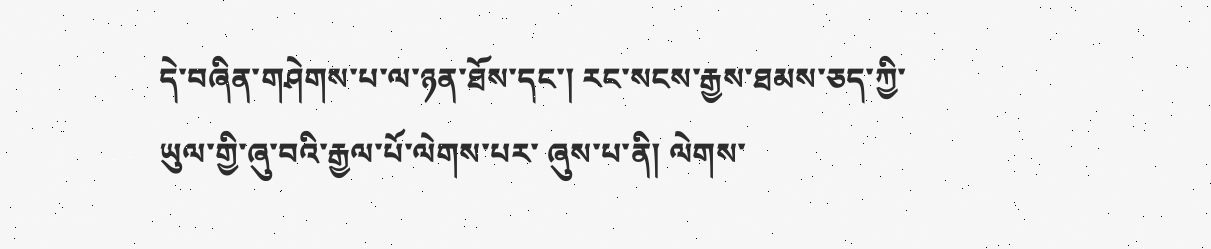དེ་བཞིན་གཤེགས་པ་ལ་ཉན་ཐོས་དང་། རང་སངས་རྒྱས་ཐམས་ཅད་ཀྱི་ཡུལ་གྱི་ཞུ་བའི་རྒྱལ་པོ་ལེགས་པར་ ཞུས་པ་ནི། ལེགས་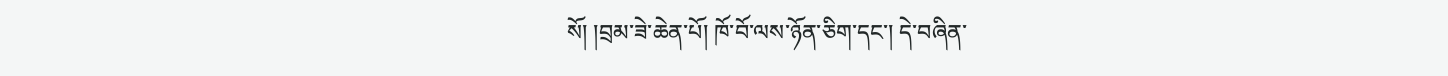སོ། །བྲམ་ཟེ་ཆེན་པོ། ཁོ་བོ་ལས་ཉོན་ཅིག་དང་། དེ་བཞིན་